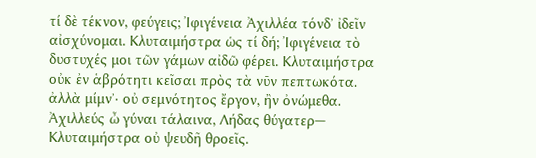τί δὲ τέκνον, φεύγεις; Ἰφιγένεια Ἀχιλλέα τόνδʼ ἰδεῖν αἰσχύνομαι. Κλυταιμήστρα ὡς τί δή; Ἰφιγένεια τὸ δυστυχές μοι τῶν γάμων αἰδῶ φέρει. Κλυταιμήστρα οὐκ ἐν ἁβρότητι κεῖσαι πρὸς τὰ νῦν πεπτωκότα. ἀλλὰ μίμνʼ· οὐ σεμνότητος ἔργον, ἢν ὀνώμεθα. Ἀχιλλεύς ὦ γύναι τάλαινα, Λήδας θύγατερ— Κλυταιμήστρα οὐ ψευδῆ θροεῖς.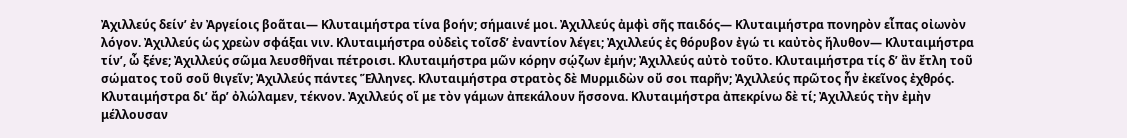Ἀχιλλεύς δείνʼ ἐν Ἀργείοις βοᾶται— Κλυταιμήστρα τίνα βοήν; σήμαινέ μοι. Ἀχιλλεύς ἀμφὶ σῆς παιδός— Κλυταιμήστρα πονηρὸν εἶπας οἰωνὸν λόγον. Ἀχιλλεύς ὡς χρεὼν σφάξαι νιν. Κλυταιμήστρα οὐδεὶς τοῖσδʼ ἐναντίον λέγει; Ἀχιλλεύς ἐς θόρυβον ἐγώ τι καὐτὸς ἤλυθον— Κλυταιμήστρα τίνʼ, ὦ ξένε; Ἀχιλλεύς σῶμα λευσθῆναι πέτροισι. Κλυταιμήστρα μῶν κόρην σῴζων ἐμήν; Ἀχιλλεύς αὐτὸ τοῦτο. Κλυταιμήστρα τίς δʼ ἂν ἔτλη τοῦ σώματος τοῦ σοῦ θιγεῖν; Ἀχιλλεύς πάντες Ἕλληνες. Κλυταιμήστρα στρατὸς δὲ Μυρμιδὼν οὔ σοι παρῆν; Ἀχιλλεύς πρῶτος ἦν ἐκεῖνος ἐχθρός. Κλυταιμήστρα διʼ ἄρʼ ὀλώλαμεν, τέκνον. Ἀχιλλεύς οἵ με τὸν γάμων ἀπεκάλουν ἥσσονα. Κλυταιμήστρα ἀπεκρίνω δὲ τί; Ἀχιλλεύς τὴν ἐμὴν μέλλουσαν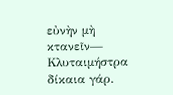εὐνὴν μὴ κτανεῖν— Κλυταιμήστρα δίκαια γάρ.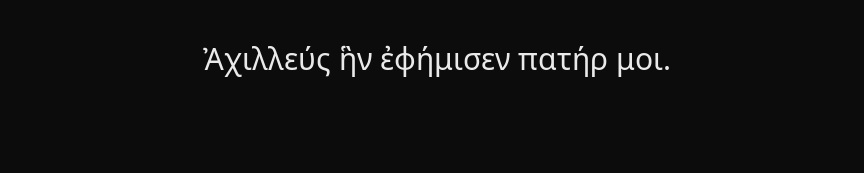Ἀχιλλεύς ἣν ἐφήμισεν πατήρ μοι.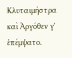Κλυταιμήστρα καὶ Ἀργόθεν γʼ ἐπέμψατο.